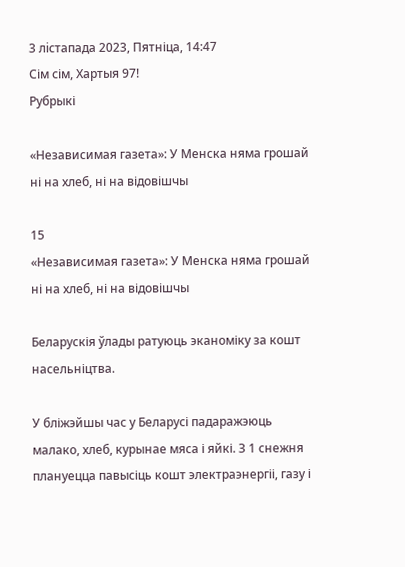3 лiстапада 2023, Пятніца, 14:47
Сім сім, Хартыя 97!
Рубрыкі

«Независимая газета»: У Менска няма грошай ні на хлеб, ні на відовішчы

15
«Независимая газета»: У Менска няма грошай ні на хлеб, ні на відовішчы

Беларускія ўлады ратуюць эканоміку за кошт насельніцтва.

У бліжэйшы час у Беларусі падаражэюць малако, хлеб, курынае мяса і яйкі. З 1 снежня плануецца павысіць кошт электраэнергіі, газу і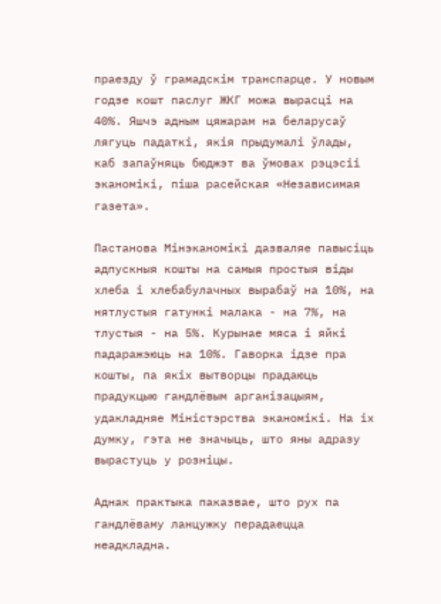праезду ў грамадскім транспарце. У новым годзе кошт паслуг ЖКГ можа вырасці на 40%. Яшчэ адным цяжарам на беларусаў лягуць падаткі, якія прыдумалі ўлады, каб запаўняць бюджэт ва ўмовах рэцэсіі эканомікі, піша расейская «Независимая газета».

Пастанова Мінэканомікі дазваляе павысіць адпускныя кошты на самыя простыя віды хлеба і хлебабулачных вырабаў на 10%, на нятлустыя гатункі малака - на 7%, на тлустыя - на 5%. Курынае мяса і яйкі падаражэюць на 10%. Гаворка ідзе пра кошты, па якіх вытворцы прадаюць прадукцыю гандлёвым арганізацыям, удакладняе Міністэрства эканомікі. На іх думку, гэта не значыць, што яны адразу вырастуць у розніцы.

Аднак практыка паказвае, што рух па гандлёваму ланцужку перадаецца неадкладна.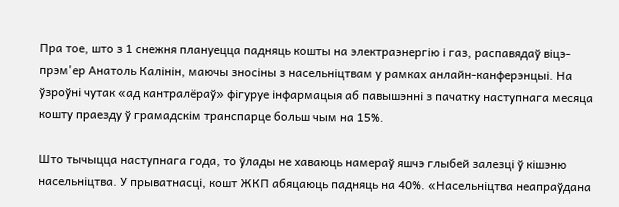Пра тое, што з 1 снежня плануецца падняць кошты на электраэнергію і газ, распавядаў віцэ-прэм'ер Анатоль Калінін, маючы зносіны з насельніцтвам у рамках анлайн-канферэнцыі. На ўзроўні чутак «ад кантралёраў» фігуруе інфармацыя аб павышэнні з пачатку наступнага месяца кошту праезду ў грамадскім транспарце больш чым на 15%.

Што тычыцца наступнага года, то ўлады не хаваюць намераў яшчэ глыбей залезці ў кішэню насельніцтва. У прыватнасці, кошт ЖКП абяцаюць падняць на 40%. «Насельніцтва неапраўдана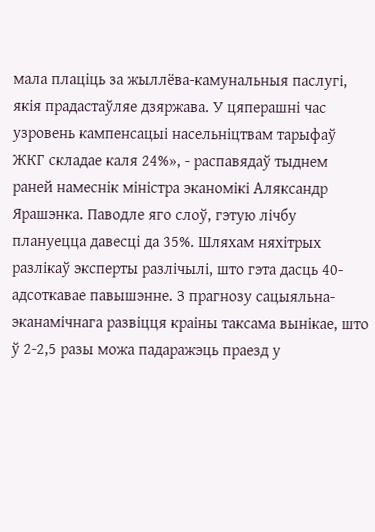мала плаціць за жыллёва-камунальныя паслугі, якія прадастаўляе дзяржава. У цяперашні час узровень кампенсацыі насельніцтвам тарыфаў ЖКГ складае каля 24%», - распавядаў тыднем раней намеснік міністра эканомікі Аляксандр Ярашэнка. Паводле яго слоў, гэтую лічбу плануецца давесці да 35%. Шляхам няхітрых разлікаў эксперты разлічылі, што гэта дасць 40-адсоткавае павышэнне. З прагнозу сацыяльна-эканамічнага развіцця краіны таксама вынікае, што ў 2-2,5 разы можа падаражэць праезд у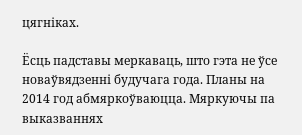цягніках.

Ёсць падставы меркаваць, што гэта не ўсе новаўвядзенні будучага года. Планы на 2014 год абмяркоўваюцца. Мяркуючы па выказваннях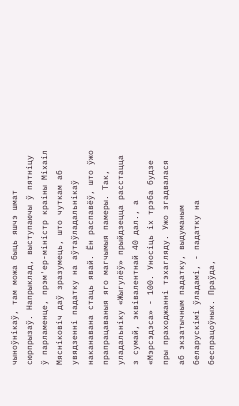чыноўнікаў, там можа быць яшчэ шмат сюрпрызаў. Напрыклад, выступаючы ў пятніцу ў парламенце, прэм'ер-міністр краіны Міхаіл Мясніковіч даў зразумець, што чуткам аб увядзенні падатку на аўтаўладальнікаў наканавана стаць явай. Ён распавёў, што ўжо прапрацаваныя яго магчымыя памеры. Так, уладальніку «Жыгулёў» прыйдзецца расстацца з сумай, эквівалентнай 40 дал., а «Мэрсэдэса» - 100. Уносіць іх трэба будзе пры праходжанні тэхагляду. Ужо згадвалася аб экзатычным падатку, выдуманым беларускімі ўладамі, - падатку на беспрацоўных. Праўда,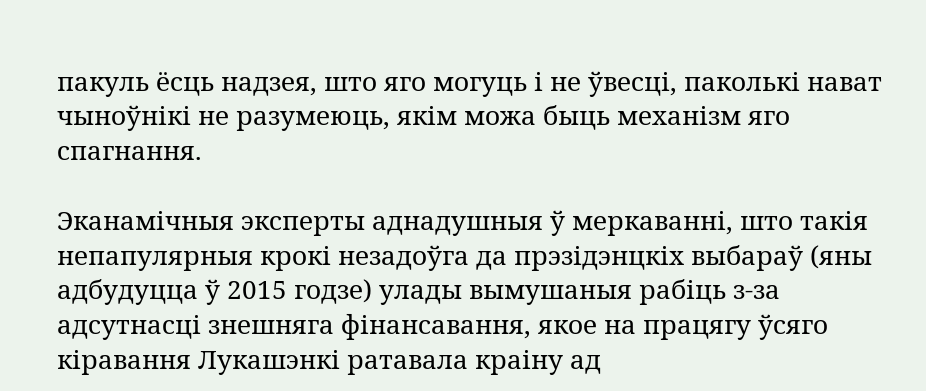пакуль ёсць надзея, што яго могуць і не ўвесці, паколькі нават чыноўнікі не разумеюць, якім можа быць механізм яго спагнання.

Эканамічныя эксперты аднадушныя ў меркаванні, што такія непапулярныя крокі незадоўга да прэзідэнцкіх выбараў (яны адбудуцца ў 2015 годзе) улады вымушаныя рабіць з-за адсутнасці знешняга фінансавання, якое на працягу ўсяго кіравання Лукашэнкі ратавала краіну ад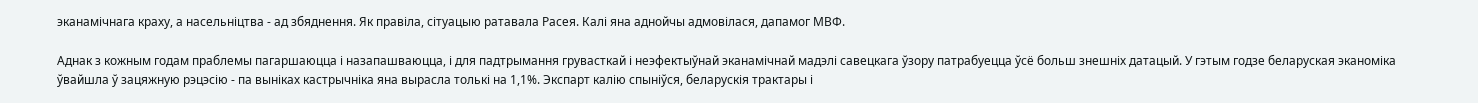эканамічнага краху, а насельніцтва - ад збяднення. Як правіла, сітуацыю ратавала Расея. Калі яна аднойчы адмовілася, дапамог МВФ.

Аднак з кожным годам праблемы пагаршаюцца і назапашваюцца, і для падтрымання грувасткай і неэфектыўнай эканамічнай мадэлі савецкага ўзору патрабуецца ўсё больш знешніх датацый. У гэтым годзе беларуская эканоміка ўвайшла ў зацяжную рэцэсію - па выніках кастрычніка яна вырасла толькі на 1,1%. Экспарт калію спыніўся, беларускія трактары і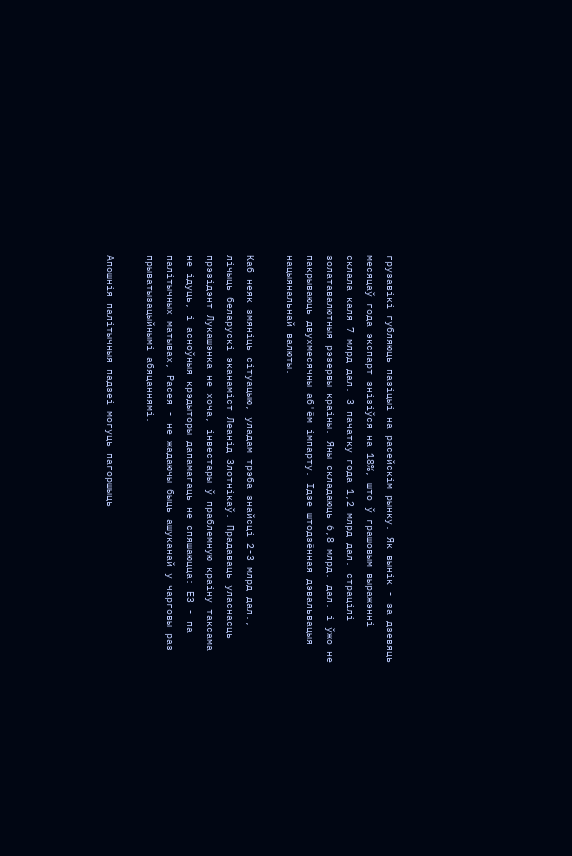грузавікі губляюць пазіцыі на расейскім рынку. Як вынік - за дзевяць месяцаў года экспарт знізіўся на 18%, што ў грашовым выражэнні склала каля 7 млрд дал. З пачатку года 1,2 млрд дал. страцілі золатавалютныя рэзервы краіны. Яны складаюць 6,8 млрд. дал. і ўжо не пакрываюць двухмесячны аб'ём імпарту. Ідзе штодзённая дэвальвацыя нацыянальнай валюты.

Каб неяк змяніць сітуацыю, уладам трэба знайсці 2-3 млрд дал., лічыць беларускі эканаміст Леанід Злотнікаў. Прадаваць уласнасць прэзідэнт Лукашэнка не хоча, інвестары ў праблемную краіну таксама не ідуць, і асноўныя крэдыторы дапамагаць не спяшаюцца: ЕЗ - па палітычных матывах, Расея - не жадаючы быць ашуканай у чарговы раз прыватызацыйнымі абяцаннямі.

Апошнія палітычныя падзеі могуць пагоршыць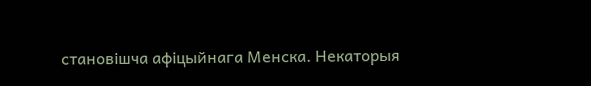становішча афіцыйнага Менска. Некаторыя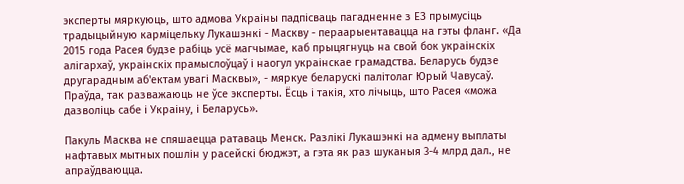эксперты мяркуюць, што адмова Украіны падпісваць пагадненне з ЕЗ прымусіць традыцыйную карміцельку Лукашэнкі - Маскву - пераарыентавацца на гэты фланг. «Да 2015 года Расея будзе рабіць усё магчымае, каб прыцягнуць на свой бок украінскіх алігархаў, украінскіх прамыслоўцаў і наогул украінскае грамадства. Беларусь будзе другарадным аб'ектам увагі Масквы», - мяркуе беларускі палітолаг Юрый Чавусаў. Праўда, так разважаюць не ўсе эксперты. Ёсць і такія, хто лічыць, што Расея «можа дазволіць сабе і Украіну, і Беларусь».

Пакуль Масква не спяшаецца ратаваць Менск. Разлікі Лукашэнкі на адмену выплаты нафтавых мытных пошлін у расейскі бюджэт, а гэта як раз шуканыя 3-4 млрд дал., не апраўдваюцца.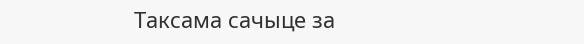Таксама сачыце за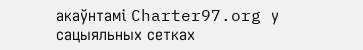акаўнтамі Charter97.org у сацыяльных сетках